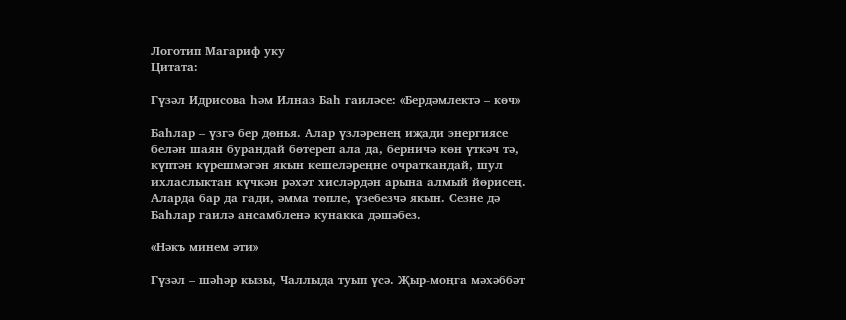Логотип Магариф уку
Цитата:

Гүзәл Идрисова һәм Илназ Баһ гаиләсе: «Бердәмлектә – көч»

Баһлар – үзгә бер дөнья. Алар үзләренең иҗади энергиясе белән шаян бурандай бөтереп ала да, берничә көн үткәч тә, күптән күрешмәгән якын кешеләреңне очраткандай, шул ихласлыктан күчкән рәхәт хисләрдән арына алмый йөрисең. Аларда бар да гади, әмма төпле, үзебезчә якын. Сезне дә Баһлар гаилә ансамбленә кунакка дәшәбез.

«Нәкъ минем әти»

Гүзәл – шәһәр кызы, Чаллыда туып үсә. Җыр-моңга мәхәббәт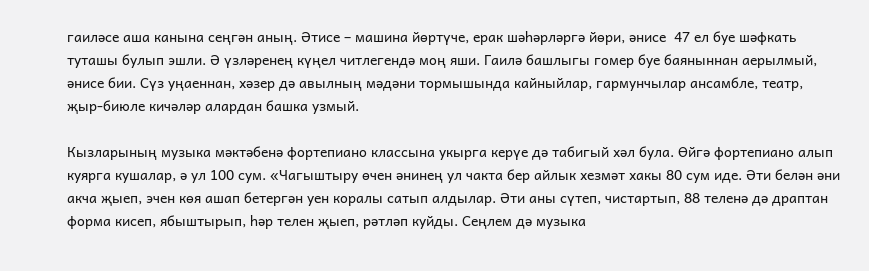гаиләсе аша канына сеңгән аның. Әтисе – машина йөртүче, ерак шәһәрләргә йөри, әнисе  47 ел буе шәфкать туташы булып эшли. Ә үзләренең күңел читлегендә моң яши. Гаилә башлыгы гомер буе баяныннан аерылмый, әнисе бии. Сүз уңаеннан, хәзер дә авылның мәдәни тормышында кайныйлар, гармунчылар ансамбле, театр, җыр-биюле кичәләр алардан башка узмый.

Кызларының музыка мәктәбенә фортепиано классына укырга керүе дә табигый хәл була. Өйгә фортепиано алып куярга кушалар, ә ул 100 сум. «Чагыштыру өчен әнинең ул чакта бер айлык хезмәт хакы 80 сум иде. Әти белән әни акча җыеп, эчен көя ашап бетергән уен коралы сатып алдылар. Әти аны сүтеп, чистартып, 88 теленә дә драптан форма кисеп, ябыштырып, һәр телен җыеп, рәтләп куйды. Сеңлем дә музыка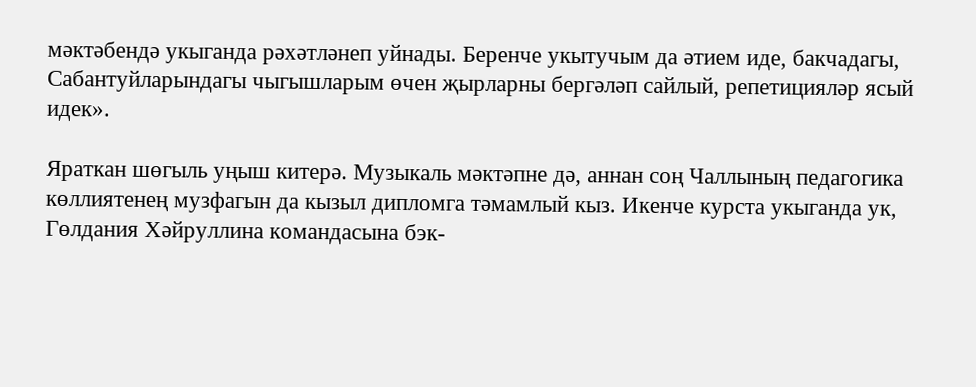мәктәбендә укыганда рәхәтләнеп уйнады. Беренче укытучым да әтием иде, бакчадагы, Сабантуйларындагы чыгышларым өчен җырларны бергәләп сайлый, репетицияләр ясый идек».

Яраткан шөгыль уңыш китерә. Музыкаль мәктәпне дә, аннан соң Чаллының педагогика көллиятенең музфагын да кызыл дипломга тәмамлый кыз. Икенче курста укыганда ук, Гөлдания Хәйруллина командасына бэк-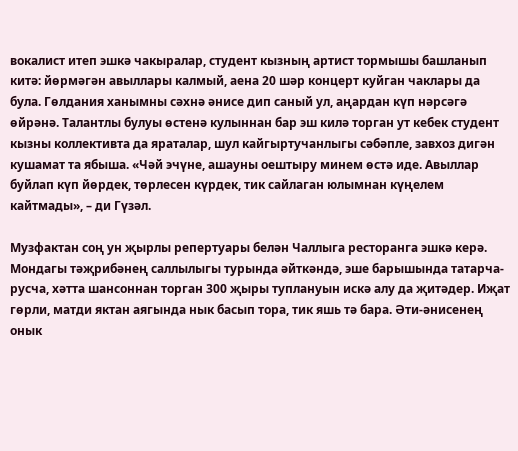вокалист итеп эшкә чакыралар, студент кызның артист тормышы башланып китә: йөрмәгән авыллары калмый, аена 20 шәр концерт куйган чаклары да була. Гөлдания ханымны сәхнә әнисе дип саный ул, аңардан күп нәрсәгә өйрәнә. Талантлы булуы өстенә кулыннан бар эш килә торган ут кебек студент кызны коллективта да яраталар, шул кайгыртучанлыгы сәбәпле, завхоз дигән кушамат та ябыша. «Чәй эчүне, ашауны оештыру минем өстә иде. Авыллар буйлап күп йөрдек, төрлесен күрдек, тик сайлаган юлымнан күңелем кайтмады», – ди Гүзәл.

Музфактан соң ун җырлы репертуары белән Чаллыга ресторанга эшкә керә. Мондагы тәҗрибәнең саллылыгы турында әйткәндә, эше барышында татарча-русча, хәтта шансоннан торган 300 җыры туплануын искә алу да җитәдер. Иҗат гөрли, матди яктан аягында нык басып тора, тик яшь тә бара. Әти-әнисенең онык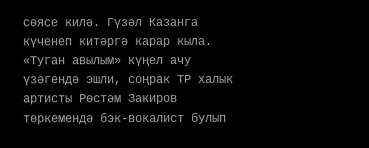сөясе килә. Гүзәл Казанга күченеп китәргә карар кыла. «Туган авылым» күңел ачу үзәгендә эшли, соңрак ТР халык артисты Рөстәм Закиров төркемендә бэк-вокалист булып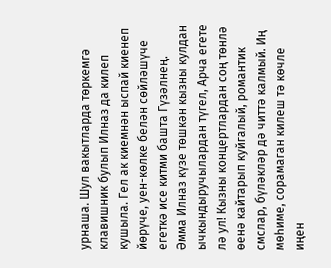урнаша. Шул вакытларда төркемгә клавишник булып Илназ да килеп кушыла. Гел ак киемнән ыспай киенеп йөрүче, уен-көлке белән сөйләшүче егеткә исе китми башта Гүзәлнең.  Әмма Илназ күзе төшкән кызны кулдан ычкындыручылардан түгел, Арча егете лә ул! Кызны концертлардан соң төнлә өенә кайтарып куйгалый, романтик смслар, бүләкләр дә читтә калмый. Иң мөһиме, сорамаган килеш тә көчле иңен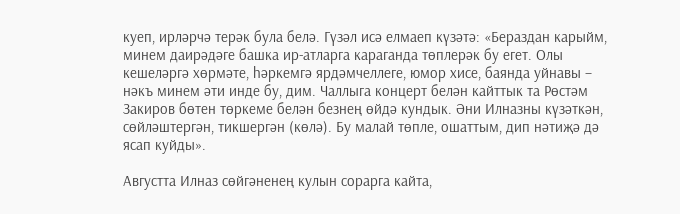куеп, ирләрчә терәк була белә. Гүзәл исә елмаеп күзәтә: «Бераздан карыйм, минем даирәдәге башка ир-атларга караганда төплерәк бу егет. Олы кешеләргә хөрмәте, һәркемгә ярдәмчеллеге, юмор хисе, баянда уйнавы – нәкъ минем әти инде бу, дим. Чаллыга концерт белән кайттык та Рөстәм Закиров бөтен төркеме белән безнең өйдә кундык. Әни Илназны күзәткән, сөйләштергән, тикшергән (көлә). Бу малай төпле, ошаттым, дип нәтиҗә дә ясап куйды».

Августта Илназ сөйгәненең кулын сорарга кайта,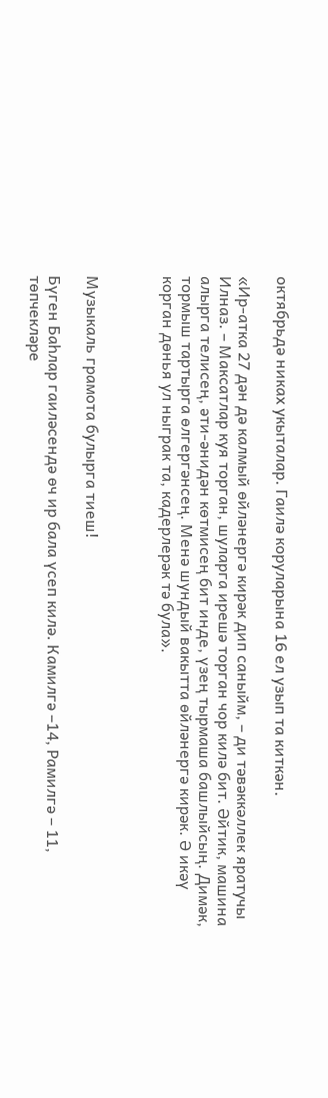октябрьдә никах укыталар. Гаилә коруларына 16 ел узып та киткән.

«Ир-атка 27 дән дә калмый өйләнергә кирәк дип саныйм, – ди тәвәккәллек яратучы Илназ. – Максатлар куя торган, шуларга ирешә торган чор килә бит. Әйтик, машина алырга телисең, әти-әнидән көтмисең бит инде, үзең тырмаша башлыйсың. Димәк, тормыш тартырга өлгергәнсең. Менә шундый вакытта өйләнергә кирәк. Ә икәү корган дөнья ул ныграк та, кадерлерәк тә була».



Музыкаль грамота булырга тиеш!

Бүген Баһлар гаиләсендә өч ир бала үсеп килә. Камилгә –14, Рамилгә – 11, төпчекләре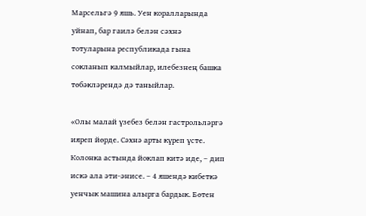Марсельгә 9 яшь. Уен коралларында уйнап, бар гаилә белән сәхнә тотуларына республикада гына сокланып калмыйлар, илебезнең башка төбәкләрендә дә таныйлар.

«Олы малай үзебез белән гастрольләргә ияреп йөрде. Сәхнә арты күреп үсте. Колонка астында йоклап китә иде, – дип искә ала әти-әнисе. – 4 яшендә кибеткә уенчык машина алырга бардык. Бөтен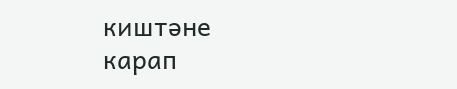киштәне карап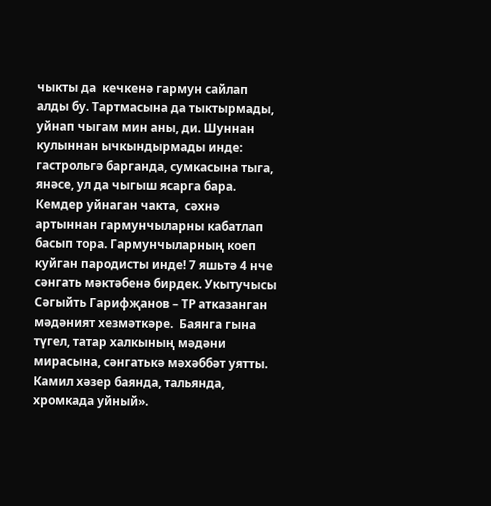чыкты да  кечкенә гармун сайлап алды бу. Тартмасына да тыктырмады, уйнап чыгам мин аны, ди. Шуннан кулыннан ычкындырмады инде: гастрольгә барганда, сумкасына тыга, янәсе, ул да чыгыш ясарга бара. Кемдер уйнаган чакта,  сәхнә артыннан гармунчыларны кабатлап басып тора. Гармунчыларның коеп куйган пародисты инде! 7 яшьтә 4 нче сәнгать мәктәбенә бирдек. Укытучысы Сәгыйть Гарифҗанов – ТР атказанган мәдәният хезмәткәре.  Баянга гына түгел, татар халкының мәдәни мирасына, сәнгатькә мәхәббәт уятты. Камил хәзер баянда, тальянда, хромкада уйный».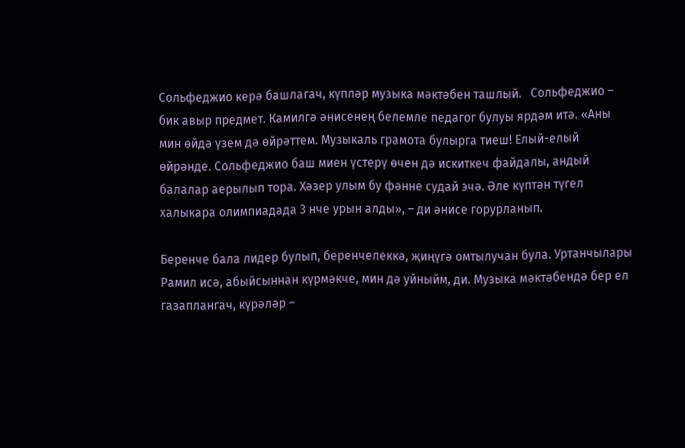Сольфеджио керә башлагач, күпләр музыка мәктәбен ташлый.   Сольфеджио – бик авыр предмет. Камилгә әнисенең белемле педагог булуы ярдәм итә. «Аны мин өйдә үзем дә өйрәттем. Музыкаль грамота булырга тиеш! Елый-елый өйрәнде. Сольфеджио баш миен үстерү өчен дә искиткеч файдалы, андый балалар аерылып тора. Хәзер улым бу фәнне судай эчә. Әле күптән түгел халыкара олимпиадада 3 нче урын алды», – ди әнисе горурланып.

Беренче бала лидер булып, беренчелеккә, җиңүгә омтылучан була. Уртанчылары Рамил исә, абыйсыннан күрмәкче, мин дә уйныйм, ди. Музыка мәктәбендә бер ел газаплангач, күрәләр –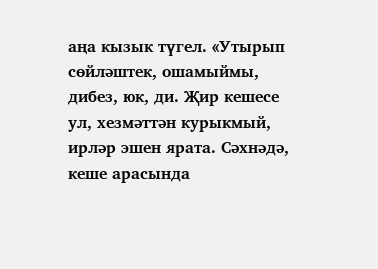аңа кызык түгел. «Утырып сөйләштек, ошамыймы, дибез, юк, ди. Җир кешесе ул, хезмәттән курыкмый, ирләр эшен ярата. Сәхнәдә, кеше арасында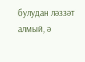булудан ләззәт алмый, ә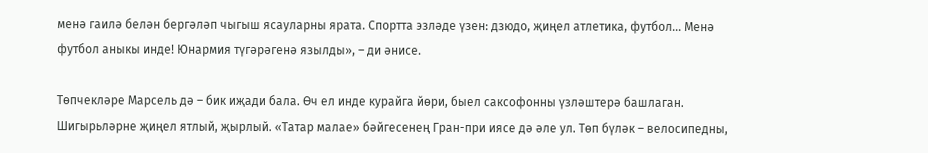менә гаилә белән бергәләп чыгыш ясауларны ярата. Спортта эзләде үзен: дзюдо, җиңел атлетика, футбол... Менә футбол аныкы инде! Юнармия түгәрәгенә язылды», – ди әнисе.

Төпчекләре Марсель дә – бик иҗади бала. Өч ел инде курайга йөри, быел саксофонны үзләштерә башлаган. Шигырьләрне җиңел ятлый, җырлый. «Татар малае» бәйгесенең Гран-при иясе дә әле ул. Төп бүләк – велосипедны,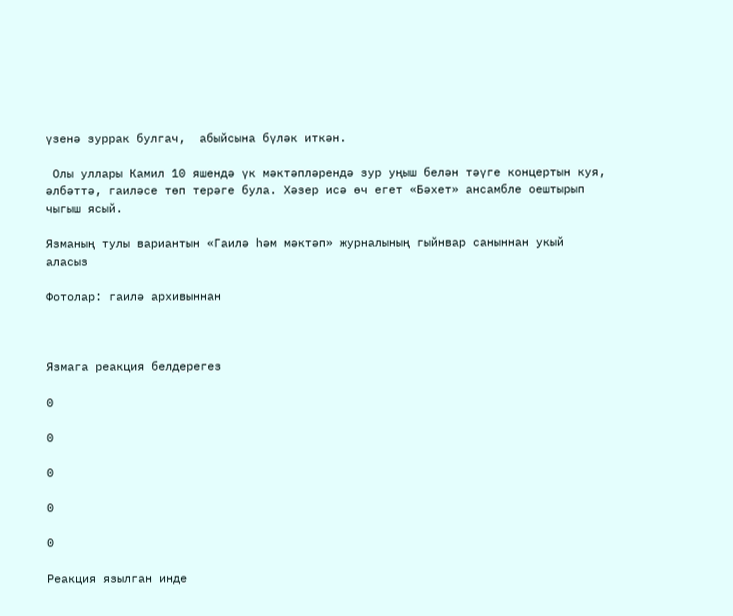үзенә зуррак булгач,  абыйсына бүләк иткән.

 Олы уллары Камил 10 яшендә үк мәктәпләрендә зур уңыш белән тәүге концертын куя, әлбәттә, гаиләсе төп терәге була. Хәзер исә өч егет «Бәхет» ансамбле оештырып чыгыш ясый.

Язманың тулы вариантын «Гаилә һәм мәктәп» журналының гыйнвар саныннан укый аласыз

Фотолар: гаилә архивыннан



Язмага реакция белдерегез

0

0

0

0

0

Реакция язылган инде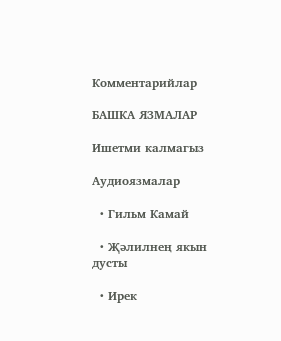Комментарийлар

БАШКА ЯЗМАЛАР

Ишетми калмагыз

Аудиоязмалар

  • Гильм Камай

  • Җәлилнең якын дусты

  • Ирек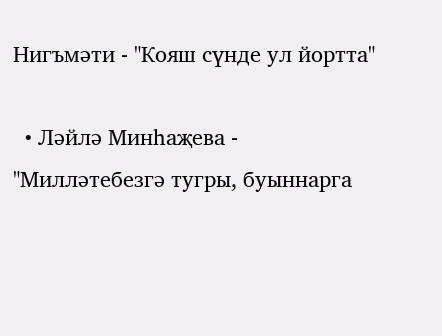Нигъмәти - "Кояш сүнде ул йортта"

  • Ләйлә Минһаҗева - "Милләтебезгә тугры, буыннарга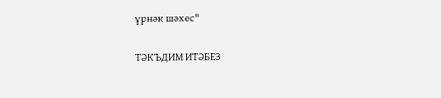үрнәк шәхес"


ТӘКЪДИМ ИТӘБЕЗ